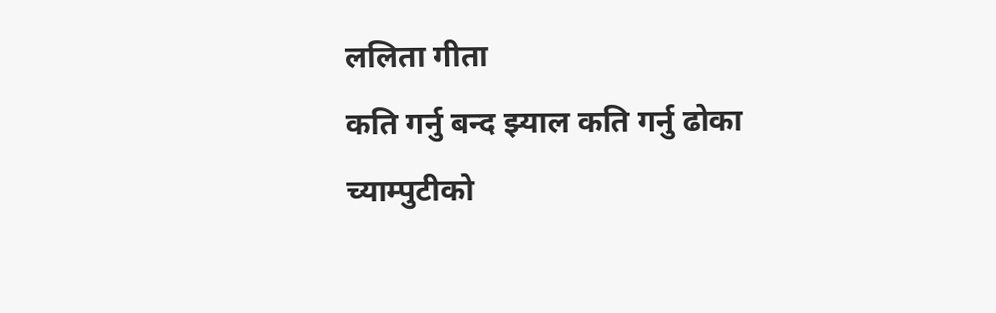ललिता गीता
कति गर्नु बन्द झ्याल कति गर्नु ढोका
च्याम्पुटीको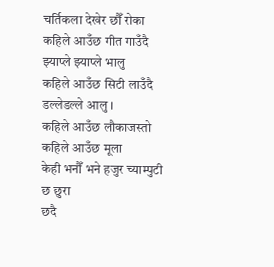चर्तिकला देखेर छौँ रोका
कहिले आउँछ गीत गाउँदै झ्याप्ले झ्याप्ले भालु
कहिले आउँछ सिटी लाउँदै डल्लेडल्ले आलु ।
कहिले आउँछ लौकाजस्तो कहिले आउँछ मूला
केही भनौँ भने हजुर च्याम्पुटी छ छुरा
छदै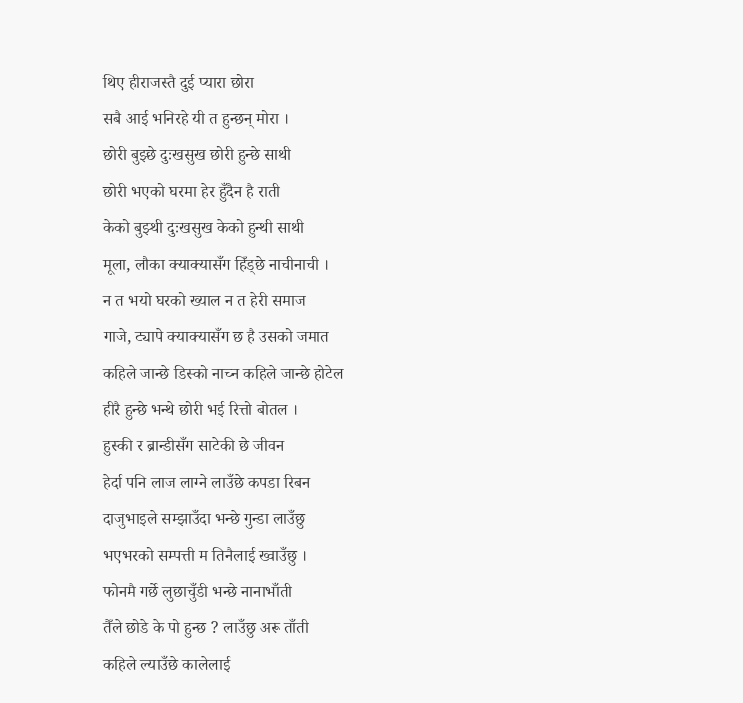थिए हीराजस्तै दुई प्यारा छोरा
सबै आई भनिरहे यी त हुन्छन् मोरा ।
छोरी बुझ्छे दुःखसुख छोरी हुन्छे साथी
छोरी भएको घरमा हेर हुँदैन है राती
केको बुझ्थी दुःखसुख केको हुन्थी साथी
मूला, लौका क्याक्यासँग हिँड्छे नाचीनाची ।
न त भयो घरको ख्याल न त हेरी समाज
गाजे, ट्यापे क्याक्यासँग छ है उसको जमात
कहिले जान्छे डिस्को नाच्न कहिले जान्छे होटेल
हीरै हुन्छे भन्थे छोरी भई रित्तो बोतल ।
हुस्की र ब्रान्डीसँग साटेकी छे जीवन
हेर्दा पनि लाज लाग्ने लाउँछे कपडा रिबन
दाजुभाइले सम्झाउँदा भन्छे गुन्डा लाउँछु
भएभरको सम्पत्ती म तिनैलाई ख्वाउँछु ।
फोनमै गर्छे लुछाचुँडी भन्छे नानाभाँती
तैँले छोडे के पो हुन्छ ? लाउँछु अरू ताँती
कहिले ल्याउँछे कालेलाई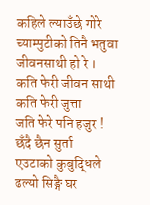कहिले ल्याउँछे गोरे
च्याम्पुटीको तिनै भतुवा जीवनसाथी हो रे ।
कति फेरी जीवन साथी कति फेरी जुत्ता
जति फेरे पनि हजुर ! छँदै छैन सुर्ता
एउटाको कुबुद्धिले ढल्यो सिङ्गै घर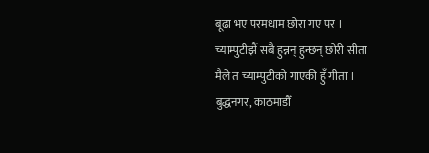बूढा भए परमधाम छोरा गए पर ।
च्याम्पुटीझैं सबै हुन्नन् हुन्छन् छोरी सीता
मैले त च्याम्पुटीको गाएकी हुँ गीता ।
बुद्धनगर, काठमाडौँ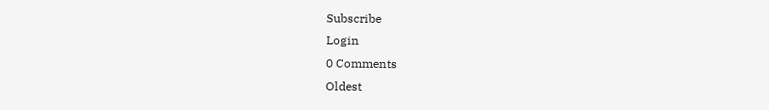Subscribe
Login
0 Comments
Oldest